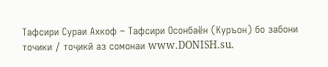Тафсири Сураи Ахкоф – Тафсири Осонбаён (Куръон) бо забони точики / тоҷикӣ аз сомонаи www.DONISH.su.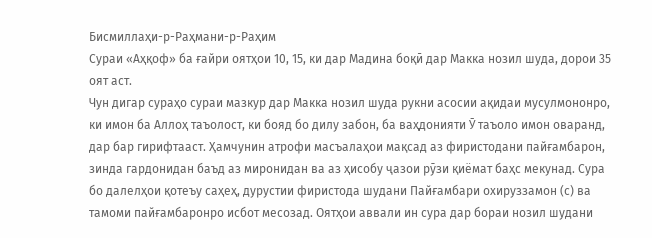Бисмиллаҳи-р-Раҳмани-р-Раҳим
Сураи «Аҳқоф» ба ғайри оятҳои 10, 15, ки дар Мадина боқӣ дар Макка нозил шуда, дорои 35 оят аст.
Чун дигар сураҳо сураи мазкур дар Макка нозил шуда рукни асосии ақидаи мусулмононро, ки имон ба Аллоҳ таъолост, ки бояд бо дилу забон, ба ваҳдонияти Ӯ таъоло имон оваранд, дар бар гирифтааст. Ҳамчунин атрофи масъалаҳои мақсад аз фиристодани пайғамбарон, зинда гардонидан баъд аз миронидан ва аз ҳисобу ҷазои рӯзи қиёмат баҳс мекунад. Сура бо далелҳои қотеъу саҳеҳ, дурустии фиристода шудани Пайғамбари охируззамон (с) ва тамоми пайғамбаронро исбот месозад. Оятҳои аввали ин сура дар бораи нозил шудани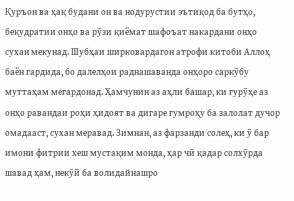Қуръон ва ҳақ будани он ва нодурустии эътиқод ба бутҳо, беқудратии онҳо ва рӯзи қиёмат шафоъат накардани онҳо сухан мекунад. Шубҳаи ширковардагон атрофи китоби Аллоҳ баён гардида, бо далелҳои раднашаванда онҳоро саркӯбу муттаҳам мегардонад. Ҳамчунин аз аҳли башар, ки гурӯҳе аз онҳо равандаи роҳи ҳидоят ва дигаре гумроҳу ба залолат дучор омадааст, сухан меравад. Зимнан, аз фарзанди солеҳ, ки ӯ бар имони фитрии хеш мустақим монда, ҳар чӣ қадар солхӯрда шавад ҳам, некӯӣ ба волидайнашро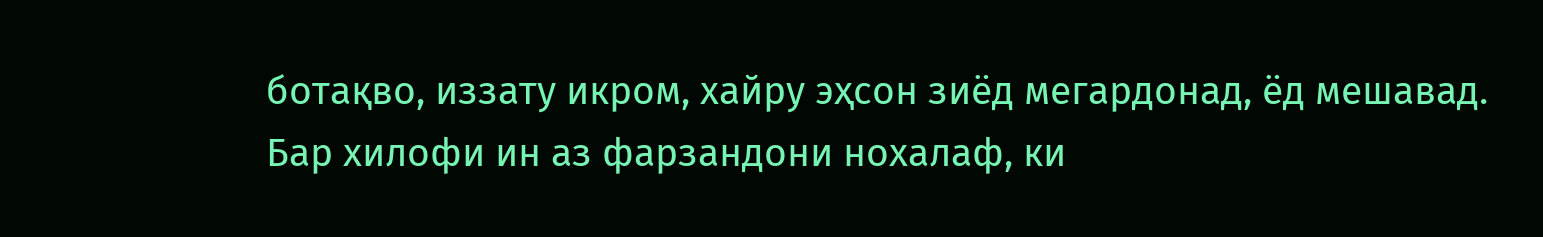ботақво, иззату икром, хайру эҳсон зиёд мегардонад, ёд мешавад. Бар хилофи ин аз фарзандони нохалаф, ки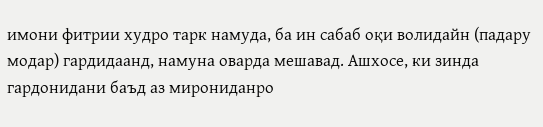имони фитрии худро тарк намуда, ба ин сабаб оқи волидайн (падару модар) гардидаанд, намуна оварда мешавад. Ашхосе, ки зинда гардонидани баъд аз мирониданро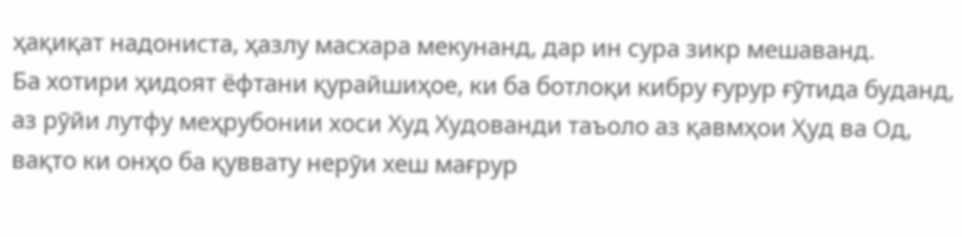ҳақиқат надониста, ҳазлу масхара мекунанд, дар ин сура зикр мешаванд.
Ба хотири ҳидоят ёфтани қурайшиҳое, ки ба ботлоқи кибру ғурур ғӯтида буданд, аз рӯйи лутфу меҳрубонии хоси Худ Худованди таъоло аз қавмҳои Ҳуд ва Од, вақто ки онҳо ба қуввату нерӯи хеш мағрур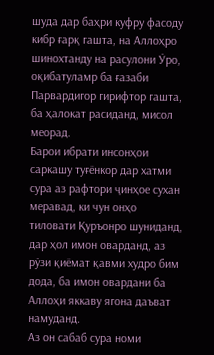шуда дар баҳри куфру фасоду кибр ғарқ гашта, на Аллоҳро шинохтанду на расулони Ӯро, оқибатуламр ба ғазаби Парвардигор гирифтор гашта, ба ҳалокат расиданд, мисол меорад.
Барои ибрати инсонҳои саркашу туғёнкор дар хатми сура аз рафтори ҷинҳое сухан меравад, ки чун онҳо тиловати Қуръонро шуниданд, дар ҳол имон оварданд, аз рӯзи қиёмат қавми худро бим дода, ба имон овардани ба Аллоҳи яккаву ягона даъват намуданд.
Аз он сабаб сура номи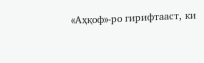«Аҳқоф»-ро гирифтааст, ки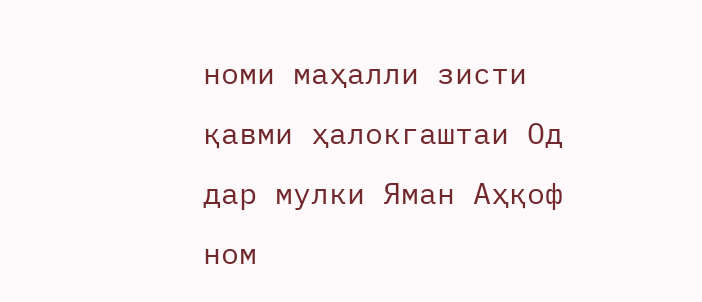номи маҳалли зисти қавми ҳалокгаштаи Од дар мулки Яман Аҳқоф ном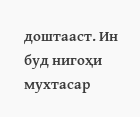доштааст. Ин буд нигоҳи мухтасар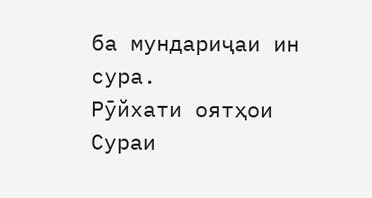ба мундариҷаи ин сура.
Рӯйхати оятҳои Сураи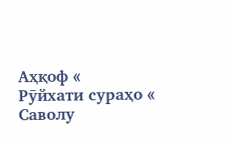Аҳқоф «
Рӯйхати сураҳо «
Саволу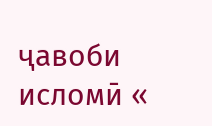ҷавоби исломӣ «